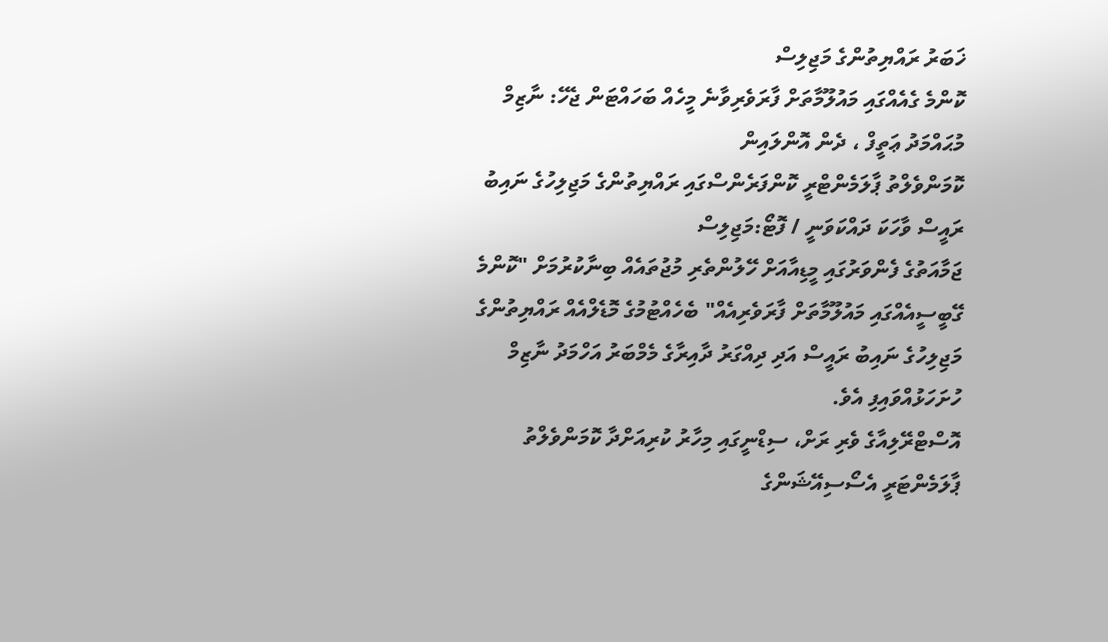ޚަބަރު ރައްޔިތުންގެ މަޖިލިސް
ކޮންމެ ގެއެއްގައި މައުލޫމާތަށް ފާރަވެރިވާނެ މީހެއް ބަހައްޓަން ޖެހޭ: ނާޒިމް
މުޙައްމަދު ޢަތީފް ، ދެން އޮންލައިން
ކޮމަންވެލްތު ޕާލަމެންޓްރީ ކޮންފަރެންސްގައި ރައްޔިތުންގެ މަޖިލިހުގެ ނައިބު ރައީސް ވާހަކަ ދައްކަވަނީ / ފޮޓޯ:މަޖިލިސް
ޖަމާއަތުގެ ފެންވަރުގައި މީޑިއާއަށް ހޭލުންތެރި މުޖުތައެއް ބިނާކުރުމަށް "ކޮންމެ ގޭބީސީއެއްގައި މައުލޫމާތަށް ފާރަވެރިއެއް" ބެހެއްޓުމުގެ މޮޑެލްއެއް ރައްޔިތުންގެ މަޖިލިހުގެ ނައިބު ރައީސް އަދި ދިއްގަރު ދާއިރާގެ މެމްބަރު އަހްމަދު ނާޒިމް ހުށަހަޅުއްވައިފި އެވެ.
އޮސްޓްރޭލިއާގެ ވެރި ރަށް، ސިޑްނީގައި މިހާރު ކުރިއަށްދާ ކޮމަންވެލްތު ޕާލަމެންޓަރީ އެސޯސިއޭޝަންގެ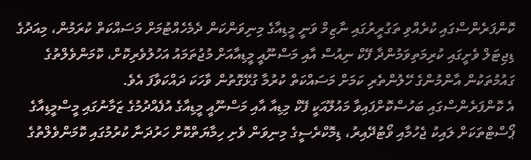ކޮންފަރެންސްގައި ކުރެއްވި ތަގުރީރުގައި ނާޒިމް ވަނީ މީޑިއާގެ މިނިވަންކަން ދެމެހެއްޓުމަށް މަސައްކަތް ކުރަމުން، މިއަދުގެ ޑިޖިޓަލް ވެށީގައި ކުރިމަތިވަމުންދާ ފޭކް ނިއުސް އާއި މަސްނޫއީ މީޑިއާއަށް މުޖުތަމައު އަހުލުވެރިކޮށް، ކޮމަންވެލްތުގެ ގައުމުތަކުން އާންމުންގެ ހޭލުންތެރި ކަމަށް މަސައްކަތް ކުރުމާ ގުޅޭގޮތުން ވާހަކަ ދައްކަވާފަ އެވެ.
އެ ކޮންފަރެންސްގައި ބަހުސްކޮށްފައިވާ މައުލޫއަކީ ފޭކް މިޑިއާ އާއި މަސްނޫއީ މީޑިއާގެ އުފެއްދުމުގެ ޒަމާނުގައި މީސްމީޑިއާގެ ޕޯސްޓްތަކަށް ލައިކު ޖެހުމާއި ވޯޓުދޭއިރު، ޑިމޮކްރެސީގެ މިނިވަން ވެށި ހިމާޔަތްކޮށް ހަރުދަނާ ކުރުމުގައި ކޮމަންވެލްތުގެ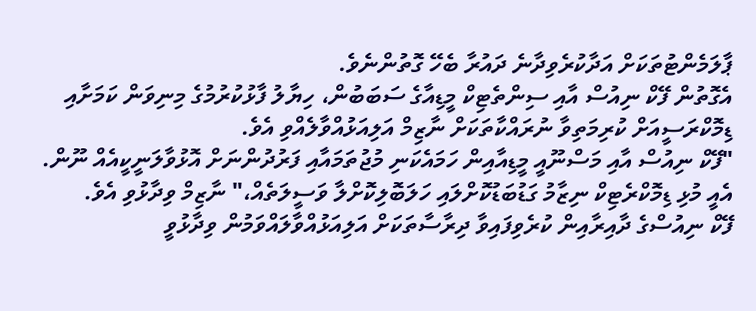ޕާލަމެންޓުތަކަށް އަދާކުރެވިދާނެ ދައުރާ ބެހޭ ގޮތުންނެވެ.
އެގޮތުން ފޭކް ނިއުސް އާއި ސިންތެޓިކް މީޑިއާގެ ސަބަބުން، ހިޔާލު ފާޅުކުރުމުގެ މިނިވަން ކަމަށާއި ޑިމޮކްރަސީއަށް ކުރިމަތިވާ ނުރައްކާތަކަށް ނާޒިމް އަލިއަޅުއްވާލެއްވި އެވެ.
"ފޭކް ނިއުސް އާއި މަސްނޫއީ މީޑިއާއިން ހަމައެކަނި މުޖުތަމައާއި ފަރުދުންނަށް އޮޅުވާލަނީކީއެއް ނޫން. އެއީ މުޅި ޑިމޮކްރެޓިކް ނިޒާމު ގަޑުބަޑުކޮށްލައި ހަލަބޮލިކޮށްލާ ވަސީލަތެއް،" ނާޒިމް ވިދާޅުވި އެވެ.
ފޭކް ނިއުސްގެ ދާއިރާއިން ކުރެވިފައިވާ ދިރާސާތަކަށް އަލިއަޅުއްވާލައްވަމުން ވިދާޅުވީ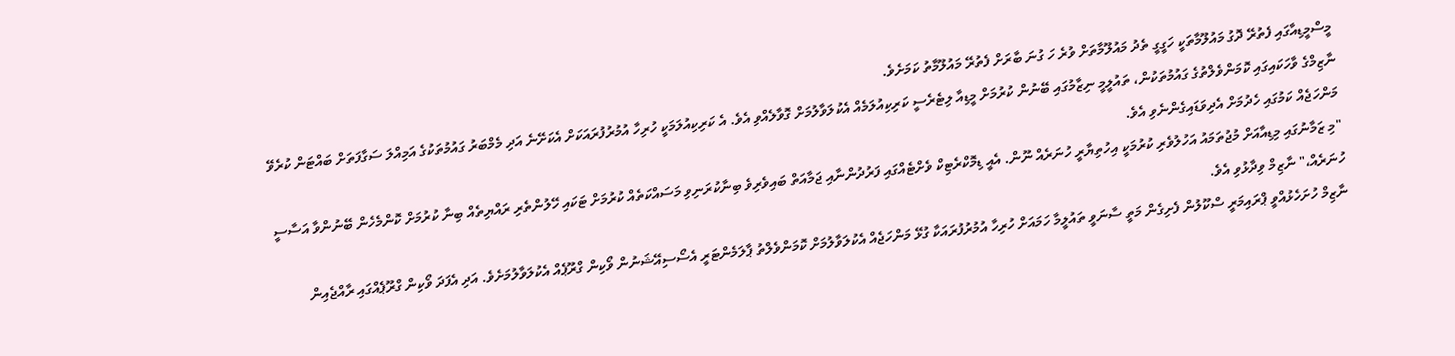މީސްމީޑިއާގައި ފެތުރޭ ދޮގު މައުލޫމާތަކީ ހަގީގީ ތެދު މައުލޫމާތަށް ވުރެ ހަ ގުނަ ބާރަށް ފެތުރޭ މައުލޫމާތު ކަމަށެވެ.
ނާޒިމްގެ ވާހަކައިގައި ކޮމަންވެލްތުގެ ގައުމުތަކުން، ތައުލީމީ ނިޒާމުގައި ބޭނުން ކުރުމަށް މީޑިއާ ލިޓެރެސީ ކަރިކިއުލަމެއް އެކުލަވާލުމަށް ގޮވާލެއްވި އެވެ. އެ ކަރިކިއުލަމަކީ ހުރިހާ އުމުރުފުރައަކަށް އެކަށޭނެ އަދި މެމްބަރު ގައުމުތަކުގެ އަމިއްލަ ސަގާފަތަށް ބައްޓަން ކުރެވޭ މަންހަޖެއް ކަމުގައި ހެދުމަށް އެދިވަޑައިގެންނެވި އެވެ.
"މި ޒަމާނުގައި މިޑިއާއަށް މުޖުތަމައު އަހުލުވެރި ކުރުމަކީ އިހުތިޔާރީ ހުނަރެއް ނޫން. އެއީ ޑިމޮކްރެޓިކް ވެށްޓެއްގައި ފަރުދުންނާއި ޖަމާއަތް ބައިވެރިވެ ބިނާކުރަނިވި މަސައްކަތެއް ކުރުމަށް ޓަކައި ހޭލުންތެރި ރައްޔިތެއް ބިނާ ކުރުމަށް ކޮންމެހެން ބޭނުންވާ އަސާސީ ހުނަރެއް،" ނާޒިމް ވިދާޅުވި އެވެ.
ނާޒިމް ހުށަހެޅުއްވީ ޕްރައިމަރީ ސްކޫލުން ފެށިގެން މަތީ ސާނަވީ ތައުލީމާ ހަމައަށް ހުރިހާ އުމުރުފުރައަކާ ގުޅޭ މަންހަޖެއް އެކުލަވާލުމަށް ކޮމަންވެލްތު ޕާލަމެންޓަރީ އެސޯސިއޭޝަނުން ވޯކިން ގްރޫޕެއް އެކުލަވާލުމަށެވެ. އަދި އެފަދަ ވޯކިން ގްރޫޕެއްގައި ރާއްޖެއިން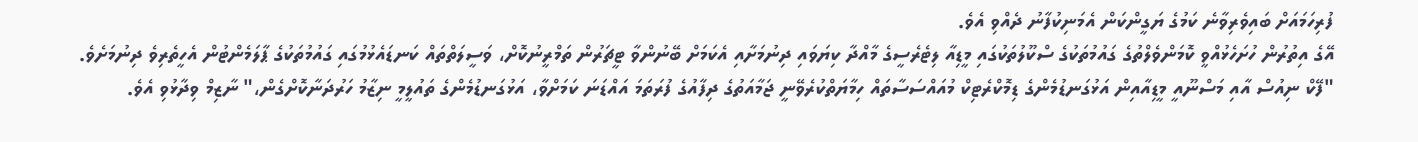ފުރިހަމައަށް ބައިވެރިވާނެ ކަމުގެ ޔަގީންކަން އެމަނިކުފާނު ދެއްވި އެވެ.
އޭގެ އިތުރުން ހުށަހެޅުއްވީ ކޮމަންވެލްތުގެ ގައުމުތަކުގެ ސްކޫލުތަކުގައި މީޑިއާ ލިޓެރެސީގެ މާއްދާ ކިޔަވައި ދިނުމަށާއި އެކަމަށް ބޭނުންވާ ޓީޗަރުން ތަމްރީނުކޮށް، ވަސީލަތްތައް ކަނޑައެޅުމުގައި ގައުމުތަކުގެ ޕާލަމެންޓުން އެހީތެރިވެ ދިނުމަށެވެ.
"ފޭކް ނިއުސް އާއި މަސްނޫއީ މީޑިއާއިން އަޅުގަނޑުމެންގެ ޑިމޮކްރެޓިކް މުއައްސަސާތައް ހިމާޔަތްކުރެވޭނީ ޖަމާއަތުގެ ދިފާއުގެ ފުރަތަމަ އައްޑަނަ ކަމަށްވާ، އަޅުގަނޑުމެންގެ ތައުލީމީ ނިޒާމު ހަރުދަނާކޮށްގެން،" ނާޒިމް ވިދާޅުވި އެވެ.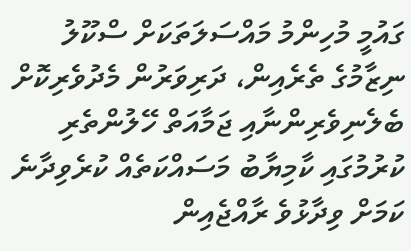ގައުމީ މުހިންމު މައްސަލަތަކަށް ސްކޫލު ނިޒާމުގެ ތެރެއިން، ދަރިވަރުން މެދުވެރިކޮށް ބެލެނިވެރިންނާއި ޖަމާއަތް ހޭލުންތެރި ކުރުމުގައި ކާމިޔާބު މަސައްކަތެއް ކުރެވިދާނެ ކަމަށް ވިދާޅުވެ ރާއްޖެއިން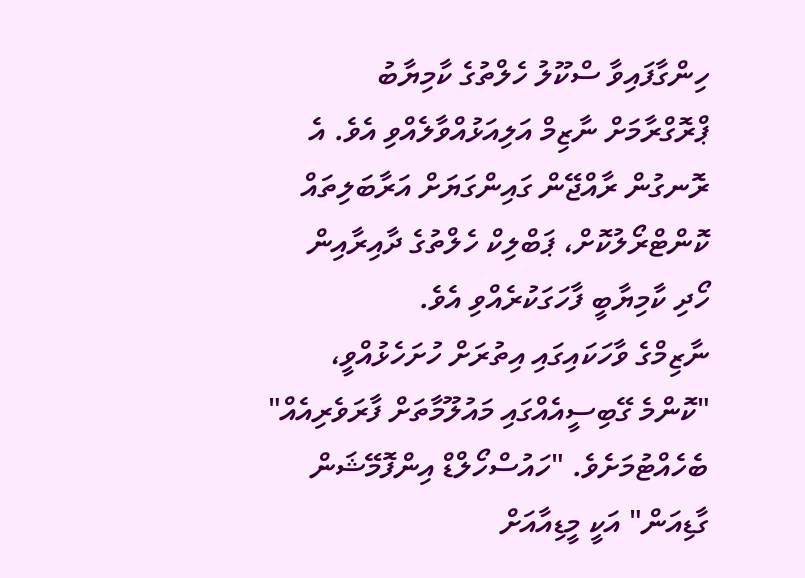ހިންގާފައިވާ ސްކޫލު ހެލްތުގެ ކާމިޔާބު ޕްރޮގްރާމަށް ނާޒިމް އަލިއަޅުއްވާލެއްވި އެވެ. އެ ރޮނގުން ރާއްޖޭން ގައިންގަޔަށް އަރާބަލިތައް ކޮންޓްރޯލުކޮށް، ޕަބްލިކް ހެލްތުގެ ދާއިރާއިން ހޯދި ކާމިޔާބީ ފާހަގަކުރެއްވި އެވެ.
ނާޒިމްގެ ވާހަކައިގައި އިތުރަށް ހުށަހެޅުއްވީ، "ކޮންމެ ގޭބިސީއެއްގައި މައުލޫމާތަށް ފާރަވެރިއެއް" ބެހެއްޓުމަށެވެ. "ހައުސްހޯލްޑް އިންފޮމޭޝަން ގާޑިއަން" އަކީ މީޑިއާއަށް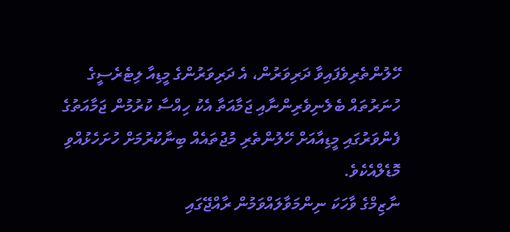ހޭލުންތެރިވެފައިވާ ދަރިވަރުން، އެ ދަރިވަރުންގެ މީޑިއާ ލިޓެރެސީގެ ހުނަރުތައް ބެލެނިވެރިންނާއި ޖަމާއަތާ އެކު ހިއްސާ ކުރުމުން ޖަމާއަތުގެ ފެންވަރުގައި މީޑިއާއަށް ހޭލުންތެރި މުޖުތައެއް ބިނާކުރުމަށް ހުށަހެޅުއްވި މޮޑެލްއެކެވެ.
ނާޒިމްގެ ވާހަކަ ނިންމަވާލައްވަމުން ރާއްޖޭގައި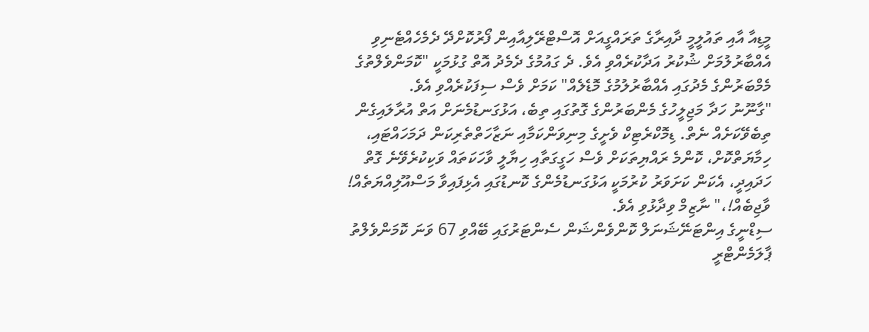މީޑިއާ އާއި ތައުލީމީ ދާއިރާގެ ތަރައްގީއަށް އޮސްޓްރޭލިއާއިން ފޯރުކޮށްދޭ ދެމެހެއްޓެނިވި އެއްބާރުލުމަށް ޝުކުރު އަދާކުރެއްވި އެވެ. ދެ ގައުމުގެ ދެމެދު އޮތް ގުޅުމަކީ "ކޮމަންވެލްތުގެ މެމްބަރުންގެ މެދުގައި އެއްބާރުލުމުގެ މޮޑެލެއް" ކަމަށް ވެސް ސިފަކުރެއްވި އެވެ.
"ގާނޫނު ހަދާ މަޖިލީހުގެ މެންބަރުންގެ ގޮތުގައި ތިބެ، އަޅުގަނޑުމެނަށް އަތް އުރާލައިގެން ތިބެވޭކަށެއް ނެތް. ޑިމޮކްރެޓިކް ވެށީގެ މިނިވަންކަމާއި ނަޒާހަތްތެރިކަން ދަމަހައްޓައި، ހިމާޔަތްކޮށް، ކޮންމެ ރައްޔިތަކަށް ވެސް ހަގީގަތާއި ހިޔާލީ ވާހަކަތައް ވަކިކުރެވޭނެ ގޮތް ހަދައިދީ، އެކަން ކަށަވަރު ކުރުމަކީ އަޅުގަނޑުމެންގެ ކޮނޑުގައި އެޅިފައިވާ މަސްއޫލިއްޔަތެއް! ވާޖިބެއް!،" ނާޒިމް ވިދާޅުވި އެވެ.
ސިޑްނީގެ އިންޓަނޭޝަނަލް ކޮންވެންޝަން ސެންޓަރުގައި ބޭއްވި 67 ވަނަ ކޮމަންވެލްތު ޕާލަމެންޓްރީ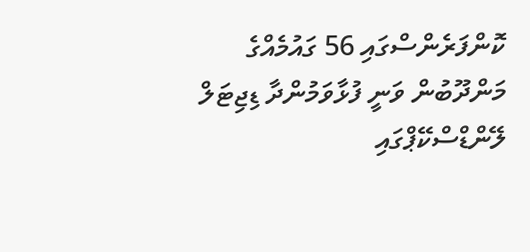ކޮންފަރެންސްގައި 56 ގައުމެއްގެ މަންދޫބުން ވަނީ ފުޅާވަމުންދާ ޑިޖިޓަލް ލޭންޑްސްކޭޕްގައި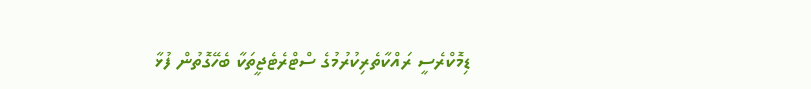ޑިމޮކްރެސީ ރައްކާތެރިކުރުމުގެ ސްޓްރެޓެޖީތަކާ ބެހޭގޮތުން ފުޅާ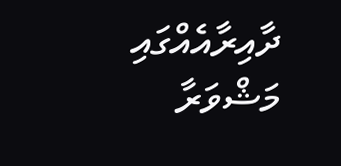ދާއިރާއެއްގައި މަޝްވަރާ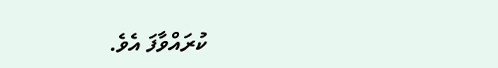ކުރައްވާފަ އެވެ.